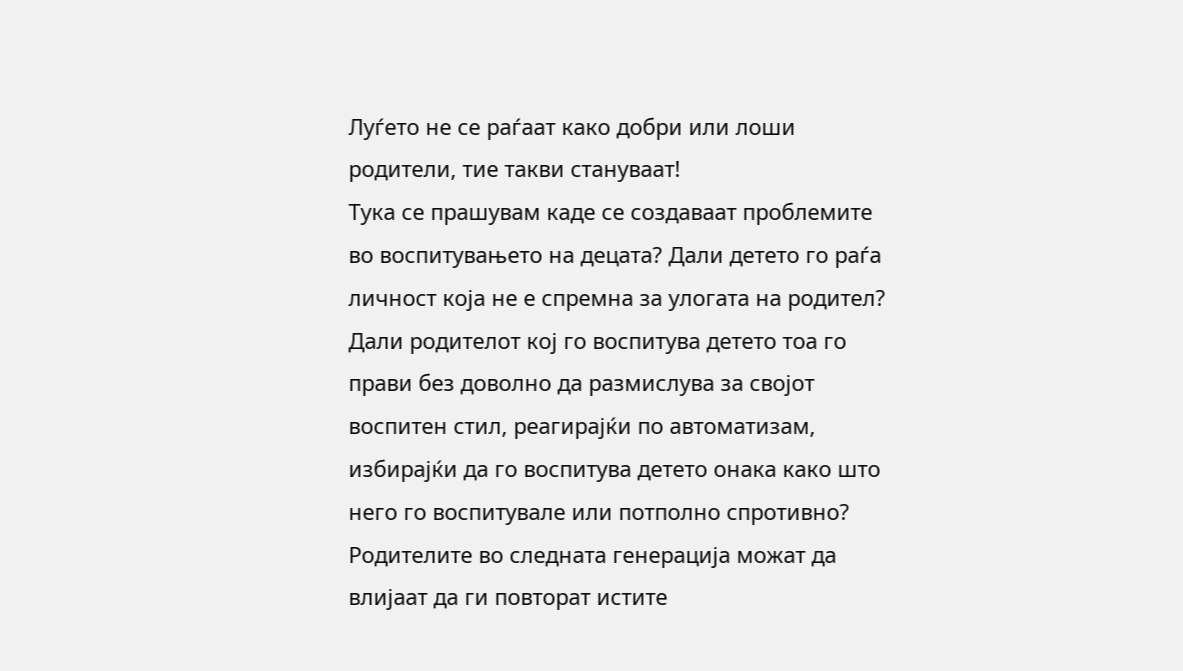Луѓето не се раѓаат како добри или лоши родители, тие такви стануваат!
Тука се прашувам каде се создаваат проблемите во воспитувањето на децата? Дали детето го раѓа личност која не е спремна за улогата на родител? Дали родителот кој го воспитува детето тоа го прави без доволно да размислува за својот воспитен стил, реагирајќи по автоматизам, избирајќи да го воспитува детето онака како што него го воспитувале или потполно спротивно? Родителите во следната генерација можат да влијаат да ги повторат истите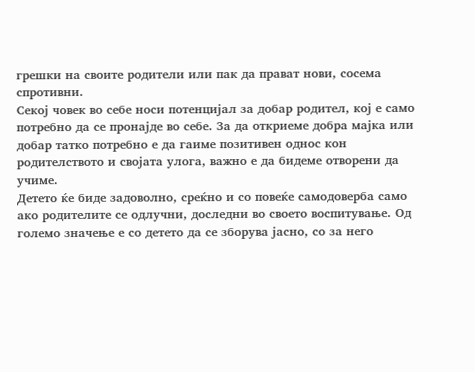грешки на своите родители или пак да прават нови, сосема спротивни.
Секој човек во себе носи потенцијал за добар родител, кој е само потребно да се пронајде во себе. За да откриеме добра мајка или добар татко потребно е да гаиме позитивен однос кон родителството и својата улога, важно е да бидеме отворени да учиме.
Детето ќе биде задоволно, среќно и со повеќе самодоверба само ако родителите се одлучни, доследни во своето воспитување. Од големо значење е со детето да се зборува јасно, со за него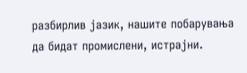разбирлив јазик, нашите побарувања да бидат промислени, истрајни.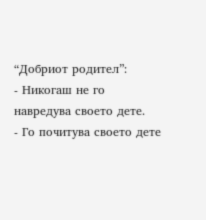“Добриот родител”:
- Никогаш не го навредува своето дете.
- Го почитува своето дете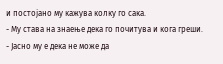и постојано му кажува колку го сака.
- Му става на знаење дека го почитува и кога греши.
- Јасно му е дека не може да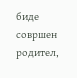биде совршен родител,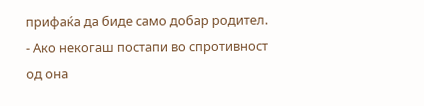прифаќа да биде само добар родител.
- Ако некогаш постапи во спротивност од она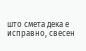што смета дека е исправно, свесен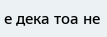е дека тоа не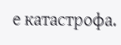е катастрофа.